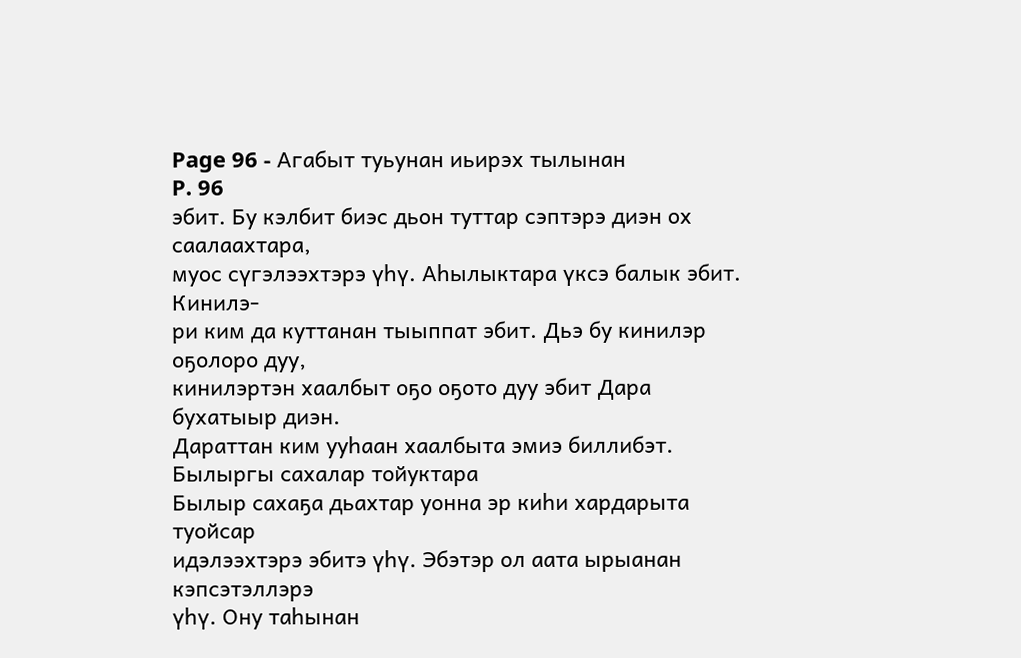Page 96 - Агабыт туьунан иьирэх тылынан
P. 96
эбит. Бу кэлбит биэс дьон туттар сэптэрэ диэн ох саалаахтара,
муос сүгэлээхтэрэ үһү. Аһылыктара үксэ балык эбит. Кинилэ-
ри ким да куттанан тыыппат эбит. Дьэ бу кинилэр оҕолоро дуу,
кинилэртэн хаалбыт оҕо оҕото дуу эбит Дара бухатыыр диэн.
Дараттан ким ууһаан хаалбыта эмиэ биллибэт.
Былыргы сахалар тойуктара
Былыр сахаҕа дьахтар уонна эр киһи хардарыта туойсар
идэлээхтэрэ эбитэ үһү. Эбэтэр ол аата ырыанан кэпсэтэллэрэ
үһү. Ону таһынан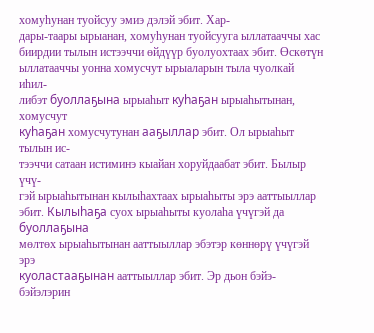хомуһунан туойсуу эмиэ дэлэй эбит. Хар-
дары-таары ырыанан, хомуһунан туойсууга ыллатааччы хас
биирдии тылын истээччи өйдүүр буолуохтаах эбит. Өскөтүн
ыллатааччы уонна хомусчут ырыаларын тыла чуолкай иһил-
либэт буоллаҕына ырыаһыт куһаҕан ырыаһытынан, хомусчут
куһаҕан хомусчутунан ааҕыллар эбит. Ол ырыаһыт тылын ис-
тээччи сатаан истиминэ кыайан хоруйдаабат эбит. Былыр үчү-
гэй ырыаһытынан кылыһахтаах ырыаһыты эрэ ааттыыллар
эбит. Кылыһаҕа суох ырыаһыты куолаһа үчүгэй да буоллаҕына
мөлтөх ырыаһытынан ааттыыллар эбэтэр көннөрү үчүгэй эрэ
куоластааҕынан ааттыыллар эбит. Эр дьон бэйэ-бэйэлэрин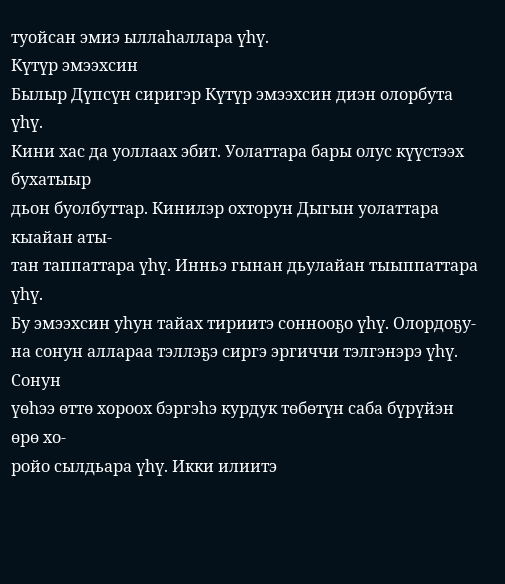туойсан эмиэ ыллаһаллара үһү.
Күтүр эмээхсин
Былыр Дүпсүн сиригэр Күтүр эмээхсин диэн олорбута үһү.
Кини хас да уоллаах эбит. Уолаттара бары олус күүстээх бухатыыр
дьон буолбуттар. Кинилэр охторун Дыгын уолаттара кыайан аты-
тан таппаттара үһү. Инньэ гынан дьулайан тыыппаттара үһү.
Бу эмээхсин уһун тайах тириитэ соннооҕо үһү. Олордоҕу-
на сонун аллараа тэллэҕэ сиргэ эргиччи тэлгэнэрэ үһү. Сонун
үөһээ өттө хороох бэргэһэ курдук төбөтүн саба бүрүйэн өрө хо-
ройо сылдьара үһү. Икки илиитэ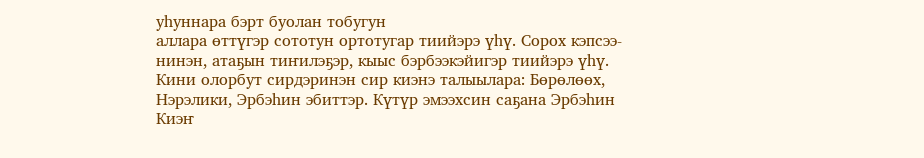уһуннара бэрт буолан тобугун
аллара өттүгэр сототун ортотугар тиийэрэ үһү. Сорох кэпсээ-
нинэн, атаҕын тиҥилэҕэр, кыыс бэрбээкэйигэр тиийэрэ үһү.
Кини олорбут сирдэринэн сир киэнэ талыылара: Бөрөлөөх,
Нэрэлики, Эрбэһин эбиттэр. Күтүр эмээхсин саҕана Эрбэһин
Киэҥ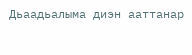Дьаадьалыма диэн ааттанар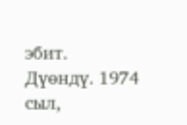эбит.
Дүөндү. 1974 сыл,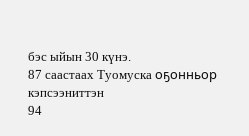бэс ыйын 30 күнэ.
87 саастаах Туомуска оҕонньор кэпсээниттэн
94